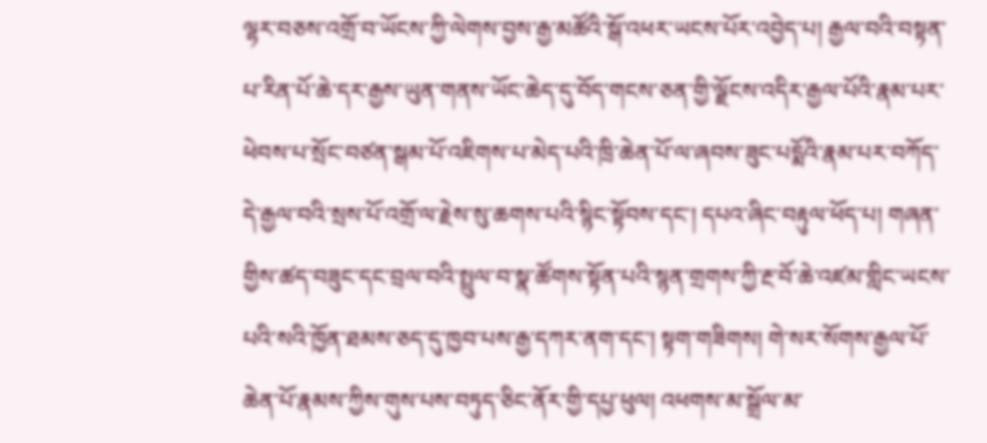ལྷར་བཅས་འགྲོ་བ་ཡོངས་ཀྱི་ལེགས་བྱས་རྒྱ་མཚོའི་སྒོ་འཕར་ཡངས་པོར་འབྱེད་པ། རྒྱལ་བའི་བསྟན་པ་རིན་པོ་ཆེ་དར་རྒྱས་ཡུན་གནས་ཡོང་ཆེད་དུ་བོད་གངས་ཅན་གྱི་ལྗོངས་འདིར་རྒྱལ་པོའི་རྣམ་པར་ཕེབས་པ་སྲོང་བཙན་སྒམ་པོ་འཇིགས་པ་མེད་པའི་ཁྲི་ཆེན་པོ་ལ་ཞབས་ཟུང་པདྨོའི་རྣམ་པར་བཀོད་དེ་རྒྱལ་བའི་སྲས་པོ་འགྲོ་ལ་རྗེས་སུ་ཆགས་པའི་སྙིང་སྟོབས་དང་། དཔའ་ཞིང་བརྟུལ་ཕོད་པ། གཞན་གྱིས་ཚད་བཟུང་དང་བྲལ་བའི་སྤྲུལ་བ་སྣ་ཚོགས་སྟོན་པའི་སྙན་གྲགས་ཀྱི་རྔ་བོ་ཆེ་འཛམ་གླིང་ཡངས་པའི་སའི་ཁྱོན་ཐམས་ཅད་དུ་ཁྱབ་པས་རྒྱ་དཀར་ནག་དང་། སྟག་གཟིགས། གེ་སར་སོགས་རྒྱལ་པོ་ཆེན་པོ་རྣམས་ཀྱིས་གུས་པས་བཏུད་ཅིང་ནོར་གྱི་དཔྱ་ཕུལ། འཕགས་མ་སྒྲོལ་མ་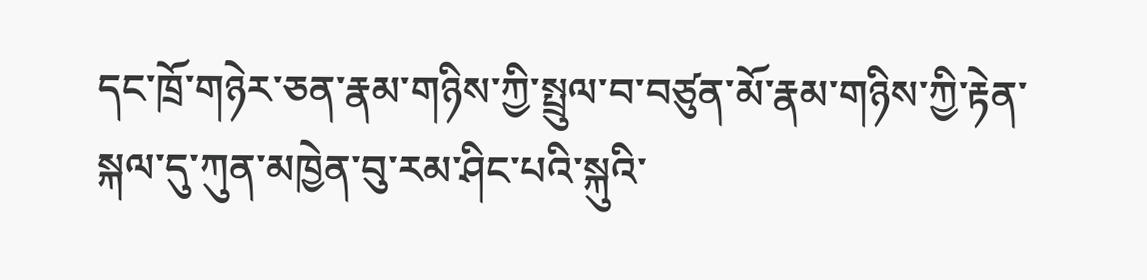དང་ཁྲོ་གཉེར་ཅན་རྣམ་གཉིས་ཀྱི་སྤྲུལ་བ་བཙུན་མོ་རྣམ་གཉིས་ཀྱི་རྟེན་སྐལ་དུ་ཀུན་མཁྱེན་བུ་རམ་ཤིང་པའི་སྐུའི་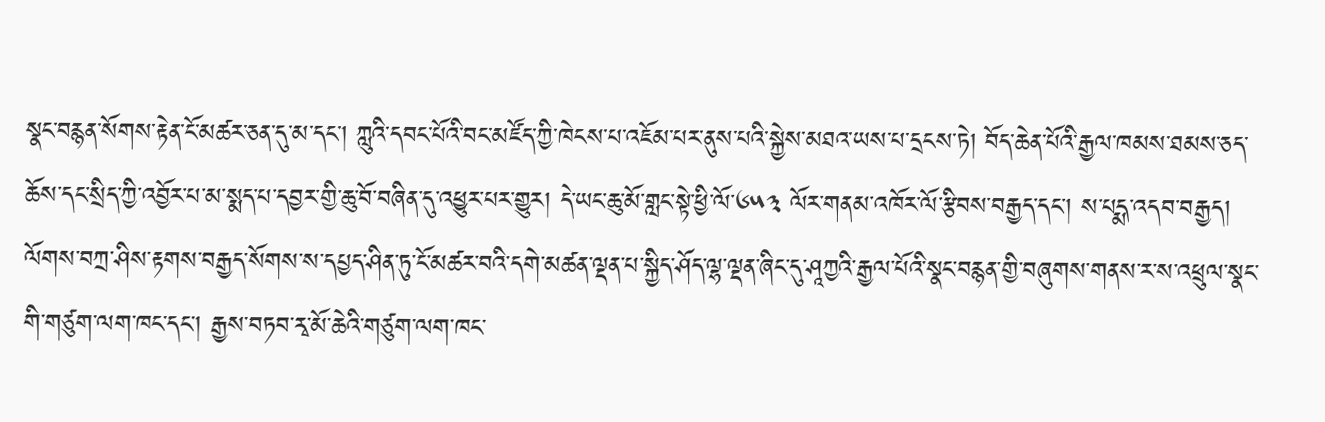སྣང་བརྙན་སོགས་རྟེན་ངོ་མཚར་ཅན་དུ་མ་དང་། ཀླུའི་དབང་པོའི་བང་མཛོད་ཀྱི་ཁེངས་པ་འཇོམ་པར་ནུས་པའི་སྐྱེས་མཐའ་ཡས་པ་དྲངས་ཏེ། བོད་ཆེན་པོའི་རྒྱལ་ཁམས་ཐམས་ཅད་ཆོས་དང་སྲིད་ཀྱི་འབྱོར་པ་མ་སྨད་པ་དབྱར་གྱི་ཆུ་བོ་བཞིན་དུ་འཕྱུར་པར་གྱུར། དེ་ཡང་ཆུ་མོ་གླང་སྟེ་ཕྱི་ལོ་༦༥༣ ལོར་གནམ་འཁོར་ལོ་རྩིབས་བརྒྱད་དང་། ས་པདྨ་འདབ་བརྒྱད། ལོགས་བཀྲ་ཤིས་རྟགས་བརྒྱད་སོགས་ས་དཔྱད་ཤིན་ཏུ་ངོ་མཚར་བའི་དགེ་མཚན་ལྡན་པ་སྐྱིད་ཤོད་ལྷ་ལྡན་ཞིང་དུ་ཤཱཀྱའི་རྒྱལ་པོའི་སྣང་བརྙན་གྱི་བཞུགས་གནས་ར་ས་འཕྲུལ་སྣང་གི་གཙུག་ལག་ཁང་དང་། རྒྱས་བཏབ་རྭ་མོ་ཆེའི་གཙུག་ལག་ཁང་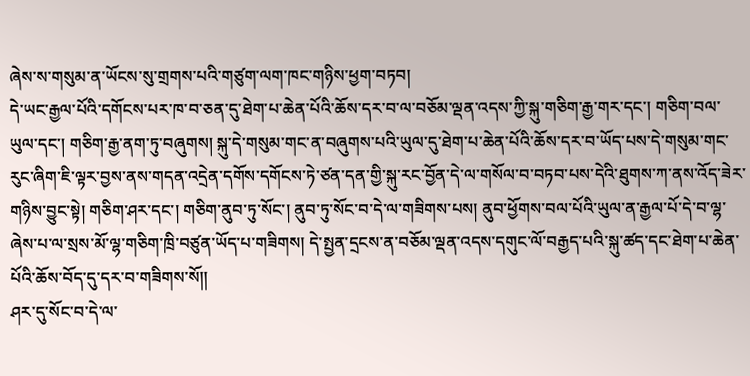ཞེས་ས་གསུམ་ན་ཡོངས་སུ་གྲགས་པའི་གཙུག་ལག་ཁང་གཉིས་ཕྱག་བཏབ།
དེ་ཡང་རྒྱལ་པོའི་དགོངས་པར་ཁ་བ་ཅན་དུ་ཐེག་པ་ཆེན་པོའི་ཆོས་དར་བ་ལ་བཅོམ་ལྡན་འདས་ཀྱི་སྐུ་གཅིག་རྒྱ་གར་དང་། གཅིག་བལ་ཡུལ་དང་། གཅིག་རྒྱ་ནག་ཏུ་བཞུགས། སྐུ་དེ་གསུམ་གང་ན་བཞུགས་པའི་ཡུལ་དུ་ཐེག་པ་ཆེན་པོའི་ཆོས་དར་བ་ཡོད་པས་དེ་གསུམ་གང་རུང་ཞིག་ཇི་ལྟར་བྱས་ནས་གདན་འདྲེན་དགོས་དགོངས་ཏེ་ཙན་དན་གྱི་སྐུ་རང་བྱོན་དེ་ལ་གསོལ་བ་བཏབ་པས་དེའི་ཐུགས་ཀ་ནས་འོད་ཟེར་གཉིས་བྱུང་སྟེ། གཅིག་ཤར་དང་། གཅིག་ནུབ་ཏུ་སོང་། ནུབ་ཏུ་སོང་བ་དེ་ལ་གཟིགས་པས། ནུབ་ཕྱོགས་བལ་པོའི་ཡུལ་ན་རྒྱལ་པོ་དེ་བ་ལྷ་ཞེས་པ་ལ་སྲས་མོ་ལྷ་གཅིག་ཁྲི་བཙུན་ཡོད་པ་གཟིགས། དེ་སྤྱན་དྲངས་ན་བཅོམ་ལྡན་འདས་དགུང་ལོ་བརྒྱད་པའི་སྐུ་ཚད་དང་ཐེག་པ་ཆེན་པོའི་ཆོས་བོད་དུ་དར་བ་གཟིགས་སོ།།
ཤར་དུ་སོང་བ་དེ་ལ་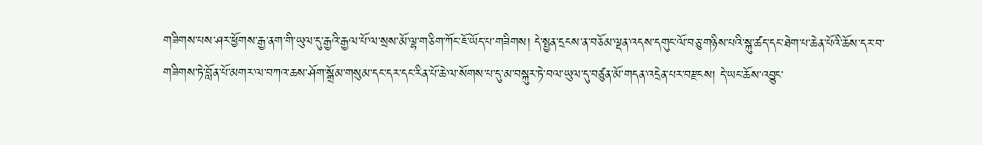གཟིགས་པས་ཤར་ཕྱོགས་རྒྱ་ནག་གི་ཡུལ་དུ་རྒྱའི་རྒྱལ་པོ་ལ་སྲས་མོ་ལྷ་གཅིག་ཀོང་ཇོ་ཡོད་པ་གཟིགས། དེ་སྤྱན་དྲངས་ན་བཅོམ་ལྡན་འདས་དགུང་ལོ་བཅུ་གཉིས་པའི་སྐུ་ཚད་དང་ཐེག་པ་ཆེན་པོའི་ཆོས་དར་བ་གཟིགས་ཏེ་བློན་པོ་མགར་ལ་བཀའ་ཆས་ཤོག་སྒྲོམ་གསུམ་དང་དར་དང་རིན་པོ་ཆེ་ལ་སོགས་པ་དུ་མ་བསྐུར་ཏེ་བལ་ཡུལ་དུ་བཙུན་མོ་གདན་འདྲེན་པར་བརྫངས། དེ་ཡང་ཆོས་འབྱུང་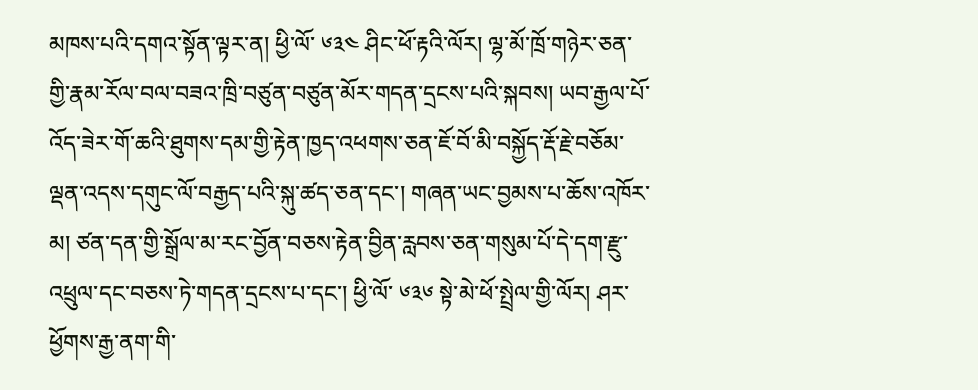མཁས་པའི་དགའ་སྟོན་ལྟར་ན། ཕྱི་ལོ་ ༦༣༤ ཤིང་ཕོ་རྟའི་ལོར། ལྷ་མོ་ཁྲོ་གཉེར་ཅན་གྱི་རྣམ་རོལ་བལ་བཟའ་ཁྲི་བཙུན་བཙུན་མོར་གདན་དྲངས་པའི་སྐབས། ཡབ་རྒྱལ་པོ་འོད་ཟེར་གོ་ཆའི་ཐུགས་དམ་གྱི་རྟེན་ཁྱད་འཕགས་ཅན་ཇོ་བོ་མི་བསྐྱོད་རྡོ་རྗེ་བཅོམ་ལྡན་འདས་དགུང་ལོ་བརྒྱད་པའི་སྐུ་ཚད་ཅན་དང་། གཞན་ཡང་བྱམས་པ་ཆོས་འཁོར་མ། ཙན་དན་གྱི་སྒྲོལ་མ་རང་བྱོན་བཅས་རྟེན་བྱིན་རླབས་ཅན་གསུམ་པོ་དེ་དག་རྫུ་འཕྲུལ་དང་བཅས་ཏེ་གདན་དྲངས་པ་དང་། ཕྱི་ལོ་ ༦༣༦ སྟེ་མེ་ཕོ་སྤྲེལ་གྱི་ལོར། ཤར་ཕྱོགས་རྒྱ་ནག་གི་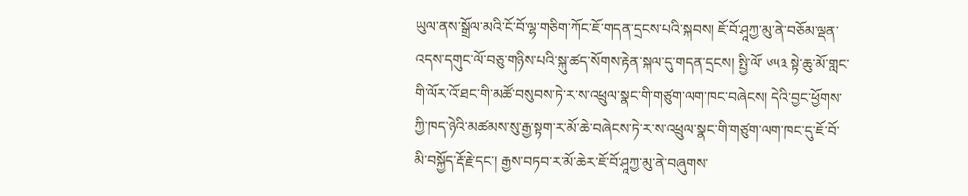ཡུལ་ནས་སྒྲོལ་མའི་ངོ་བོ་ལྷ་གཅིག་ཀོང་ཇོ་གདན་དྲངས་པའི་སྐབས། ཇོ་བོ་ཤཱཀྱ་མུ་ནེ་བཅོམ་ལྡན་འདས་དགུང་ལོ་བཅུ་གཉིས་པའི་སྐུ་ཚད་སོགས་རྟེན་སྐལ་དུ་གདན་དྲངས། སྤྱི་ལོ་ ༦༥༣ སྟེ་ཆུ་མོ་གླང་གི་ལོར་འོ་ཐང་གི་མཚོ་བསུབས་ཏེ་ར་ས་འཕྲུལ་སྣང་གི་གཙུག་ལག་ཁང་བཞེངས། དེའི་བྱང་ཕྱོགས་ཀྱི་ཁད་ཉེའི་མཚམས་སུ་རྒྱ་སྟག་ར་མོ་ཆེ་བཞེངས་ཏེ་ར་ས་འཕྲུལ་སྣང་གི་གཙུག་ལག་ཁང་དུ་ཇོ་བོ་མི་བསྐྱོད་རྡོ་རྗེ་དང་། རྒྱས་བཏབ་ར་མོ་ཆེར་ཇོ་བོ་ཤཱཀྱ་མུ་ནེ་བཞུགས་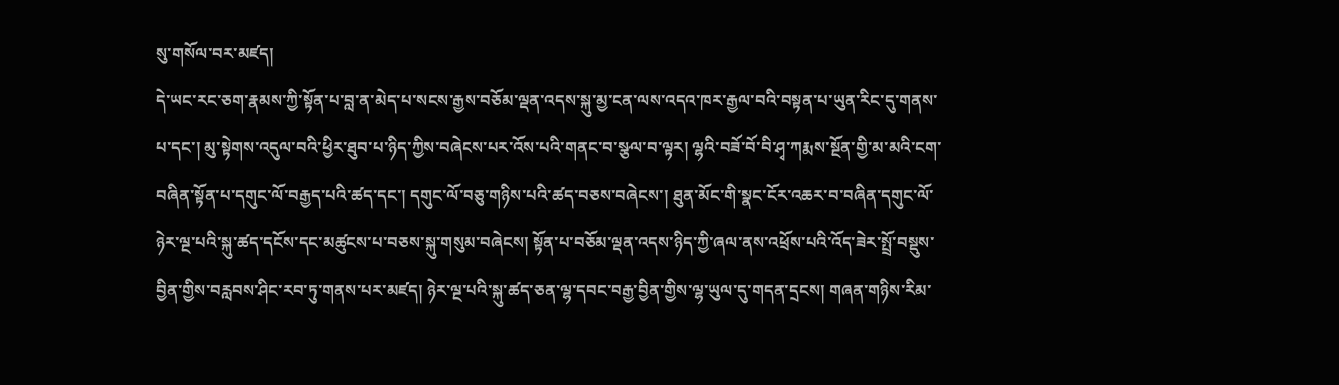སུ་གསོལ་བར་མཛད།
དེ་ཡང་རང་ཅག་རྣམས་ཀྱི་སྟོན་པ་བླ་ན་མེད་པ་སངས་རྒྱས་བཅོམ་ལྡན་འདས་སྐུ་མྱ་ངན་ལས་འདའ་ཁར་རྒྱལ་བའི་བསྟན་པ་ཡུན་རིང་དུ་གནས་པ་དང་། མུ་སྟེགས་འདུལ་བའི་ཕྱིར་ཐུབ་པ་ཉིད་ཀྱིས་བཞེངས་པར་འོས་པའི་གནང་བ་སྩལ་བ་ལྟར། ལྷའི་བཟོ་བོ་བི་ཤྭ་ཀརྨས་སྔོན་གྱི་མ་མའི་ངག་བཞིན་སྟོན་པ་དགུང་ལོ་བརྒྱད་པའི་ཚད་དང་། དགུང་ལོ་བཅུ་གཉིས་པའི་ཚད་བཅས་བཞེངས་། ཐུན་མོང་གི་སྣང་ངོར་འཆར་བ་བཞིན་དགུང་ལོ་ཉེར་ལྔ་པའི་སྐུ་ཚད་དངོས་དང་མཚུངས་པ་བཅས་སྐུ་གསུམ་བཞེངས། སྟོན་པ་བཅོམ་ལྡན་འདས་ཉིད་ཀྱི་ཞལ་ནས་འཕྲོས་པའི་འོད་ཟེར་སྤྲོ་བསྡུས་བྱིན་གྱིས་བརླབས་ཤིང་རབ་ཏུ་གནས་པར་མཛད། ཉེར་ལྔ་པའི་སྐུ་ཚད་ཅན་ལྷ་དབང་བརྒྱ་བྱིན་གྱིས་ལྷ་ཡུལ་དུ་གདན་དྲངས། གཞན་གཉིས་རིམ་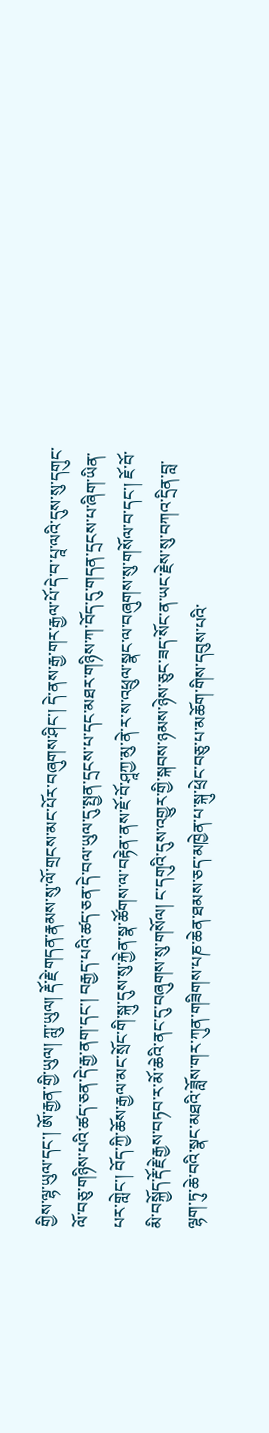གྱིས་ལྷ་ཡུལ་དང་། ཨོ་རྒྱན་གྱི་ཡུལ། ཀླུ་ཡུལ། རྡོ་རྗེ་གདན་རྣམས་སུ་ལོ་གྲངས་མང་པོར་བཞུགས་ཤིང་། དེ་ནས་རྒྱ་གར་རྒྱལ་པོ་དེ་བ་པཱ་ལའི་དུས་སུ་དགུང་ལོ་བཅུ་གཉིས་པའི་ཚད་ཅན་དེ་རྒྱ་ནག་དང་། བརྒྱད་པའི་ཚད་ཅན་དེ་བལ་ཡུལ་དུ་སྤྱན་དྲངས་པ་དང་མཐར་གཉིས་ཀ་བོད་དུ་གདན་དྲངས་པ་ཞིག་ཡིན་པར་གླེང་། བོད་ཀྱི་ཆོས་རྒྱལ་མང་སྲོང་གི་སྐུ་དུས་སུ་རྐྱེན་སྣ་ཚོགས་ལ་བརྟེན་ནས་ཇོ་བོ་ཤཱཀྱ་མུ་ནེ་ར་ས་འཕྲུལ་སྣང་ལ་བཞུགས་སུ་གསོལ་བ་དང་། ཇོ་བོ་མི་བསྐྱོད་རྡོ་རྗེ་རྒྱས་བཏབ་ར་མོ་ཆེའི་ནང་དུ་བཞུགས་སུ་གསོལ། ང་དགུའི་དུས་འགྱུར་གྱི་སྐབས་ཉམས་ཉེས་ཅུང་ཟད་སོང་ན་ཡང་རྗེས་སུ་བཀའ་དྲིན་བླ་ལྷག་ཏུ་ཆེ་བའི་སྣང་མཐའི་ཟློས་གར་ཀུན་གཟིགས་པཎ་ཆེན་ཐམས་ཅད་མཁྱེན་པ་སྐུ་ཕྲེང་བཅུ་པ་མཆོག་གིས་དབུས་པའི་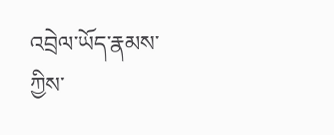འབྲེལ་ཡོད་རྣམས་ཀྱིས་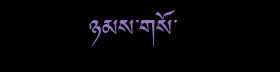ཉམས་གསོ་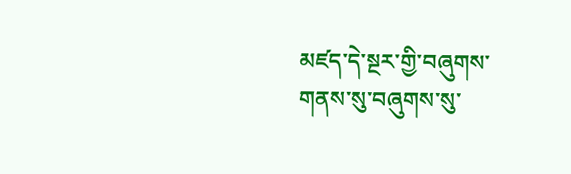མཛད་དེ་སྔར་གྱི་བཞུགས་གནས་སུ་བཞུགས་སུ་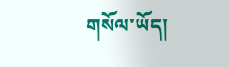གསོལ་ཡོད།